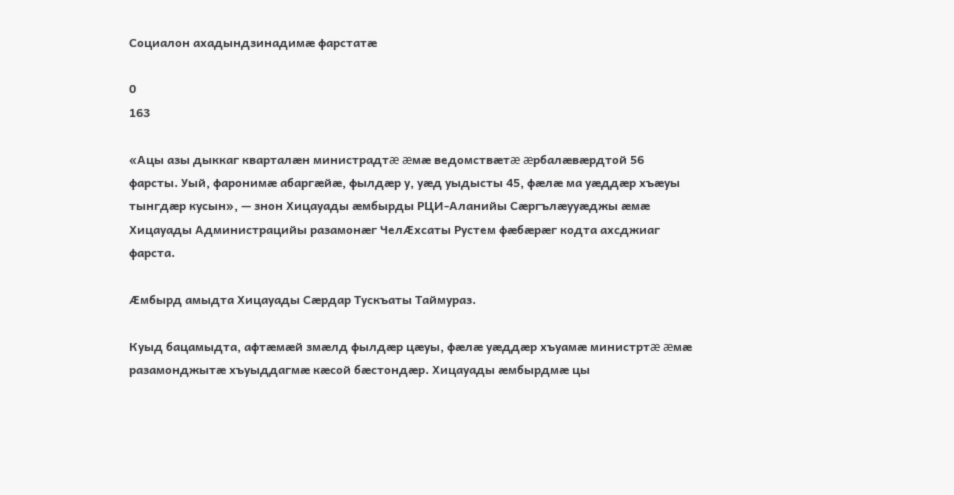Социалон ахадындзинадимæ фарстатæ

0
163

«Ацы азы дыккаг кварталæн министрадтæ æмæ ведомствæтæ æрбалæвæрдтой 56 фарсты. Уый, фаронимæ абаргæйæ, фылдæр у, уæд уыдысты 45, фæлæ ма уæддæр хъæуы тынгдæр кусын», — знон Хицауады æмбырды РЦИ-Аланийы Сæргълæууæджы æмæ Хицауады Администрацийы разамонæг ЧелÆхсаты Рустем фæбæрæг кодта ахсджиаг фарста.

Æмбырд амыдта Хицауады Сæрдар Тускъаты Таймураз.

Куыд бацамыдта, афтæмæй змæлд фылдæр цæуы, фæлæ уæддæр хъуамæ министртæ æмæ разамонджытæ хъуыддагмæ кæсой бæстондæр. Хицауады æмбырдмæ цы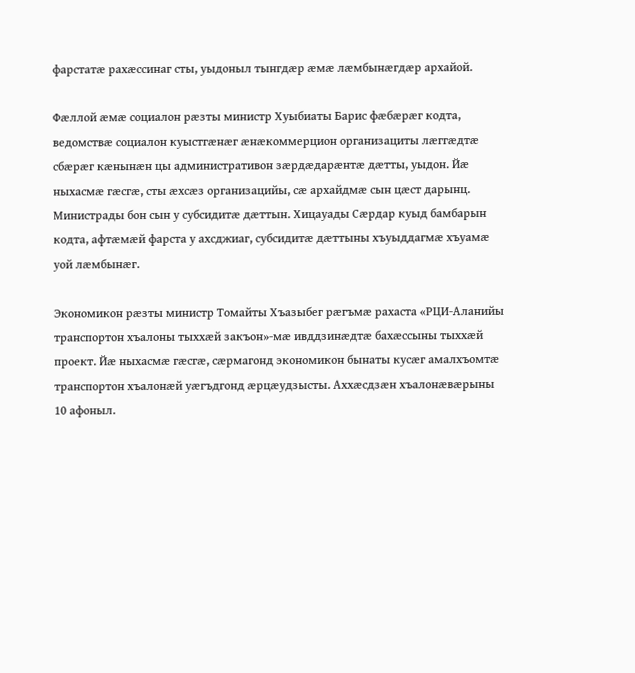фарстатæ рахæссинаг сты, уыдоныл тынгдæр æмæ лæмбынæгдæр архайой.

Фæллой æмæ социалон рæзты министр Хуыбиаты Барис фæбæрæг кодта, ведомствæ социалон куыстгæнæг æнæкоммерцион организациты лæггæдтæ сбæрæг кæнынæн цы административон зæрдæдарæнтæ дæтты, уыдон. Йæ ныхасмæ гæсгæ, сты æхсæз организацийы, сæ архайдмæ сын цæст дарынц. Министрады бон сын у субсидитæ дæттын. Хицауады Сæрдар куыд бамбарын кодта, афтæмæй фарста у ахсджиаг, субсидитæ дæттыны хъуыддагмæ хъуамæ уой лæмбынæг.

Экономикон рæзты министр Томайты Хъазыбег рæгъмæ рахаста «РЦИ-Аланийы транспортон хъалоны тыххæй закъон»-мæ ивддзинæдтæ бахæссыны тыххæй проект. Йæ ныхасмæ гæсгæ, сæрмагонд экономикон бынаты кусæг амалхъомтæ транспортон хъалонæй уæгъдгонд æрцæудзысты. Аххæсдзæн хъалонæвæрыны 10 афоныл.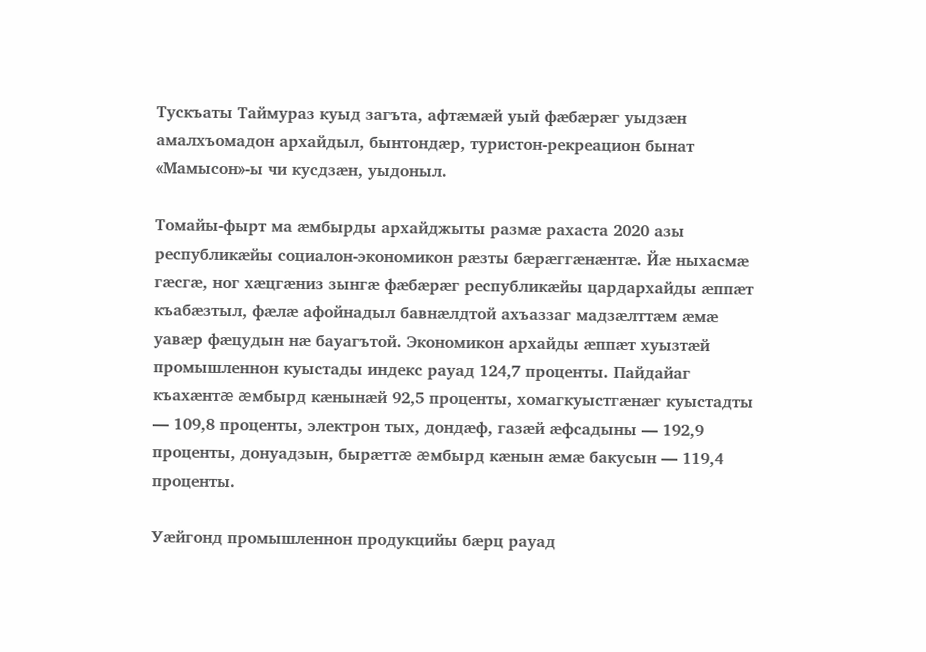Тускъаты Таймураз куыд загъта, афтæмæй уый фæбæрæг уыдзæн амалхъомадон архайдыл, бынтондæр, туристон-рекреацион бынат «Мамысон»-ы чи кусдзæн, уыдоныл.

Томайы-фырт ма æмбырды архайджыты размæ рахаста 2020 азы республикæйы социалон-экономикон рæзты бæрæггæнæнтæ. Йæ ныхасмæ гæсгæ, ног хæцгæниз зынгæ фæбæрæг республикæйы цардархайды æппæт къабæзтыл, фæлæ афойнадыл бавнæлдтой ахъаззаг мадзæлттæм æмæ уавæр фæцудын нæ бауагътой. Экономикон архайды æппæт хуызтæй промышленнон куыстады индекс рауад 124,7 проценты. Пайдайаг къахæнтæ æмбырд кæнынæй 92,5 проценты, хомагкуыстгæнæг куыстадты — 109,8 проценты, электрон тых, дондæф, газæй æфсадыны — 192,9 проценты, донуадзын, бырæттæ æмбырд кæнын æмæ бакусын — 119,4 проценты.

Уæйгонд промышленнон продукцийы бæрц рауад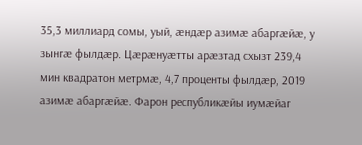35,3 миллиард сомы, уый, æндæр азимæ абаргæйæ, у зынгæ фылдæр. Цæрæнуæтты арæзтад схызт 239,4 мин квадратон метрмæ, 4,7 проценты фылдæр, 2019 азимæ абаргæйæ. Фарон республикæйы иумæйаг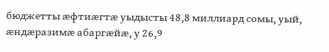бюджетты æфтиæгтæ уыдысты 48,8 миллиард сомы, уый, æндæразимæ абаргæйæ, у 26,9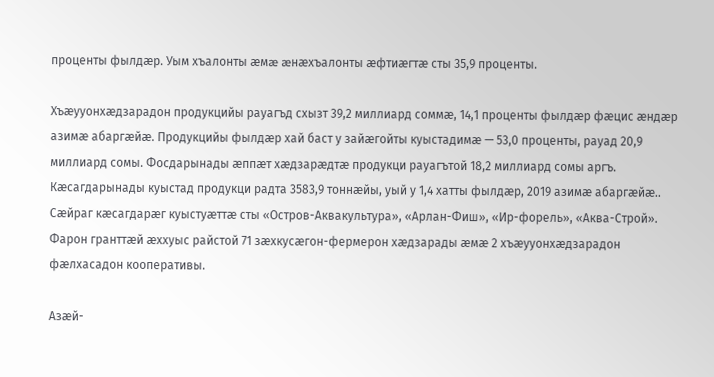проценты фылдæр. Уым хъалонты æмæ æнæхъалонты æфтиæгтæ сты 35,9 проценты.

Хъæууонхæдзарадон продукцийы рауагъд схызт 39,2 миллиард соммæ, 14,1 проценты фылдæр фæцис æндæр азимæ абаргæйæ. Продукцийы фылдæр хай баст у зайæгойты куыстадимæ — 53,0 проценты, рауад 20,9 миллиард сомы. Фосдарынады æппæт хæдзарæдтæ продукци рауагътой 18,2 миллиард сомы аргъ. Кæсагдарынады куыстад продукци радта 3583,9 тоннæйы, уый у 1,4 хатты фылдæр, 2019 азимæ абаргæйæ.. Сæйраг кæсагдарæг куыстуæттæ сты «Остров-Аквакультура», «Арлан-Фиш», «Ир-форель», «Аква-Строй». Фарон гранттæй æххуыс райстой 71 зæхкусæгон-фермерон хæдзарады æмæ 2 хъæууонхæдзарадон фæлхасадон кооперативы.

Азæй-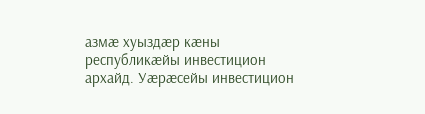азмæ хуыздæр кæны республикæйы инвестицион архайд. Уæрæсейы инвестицион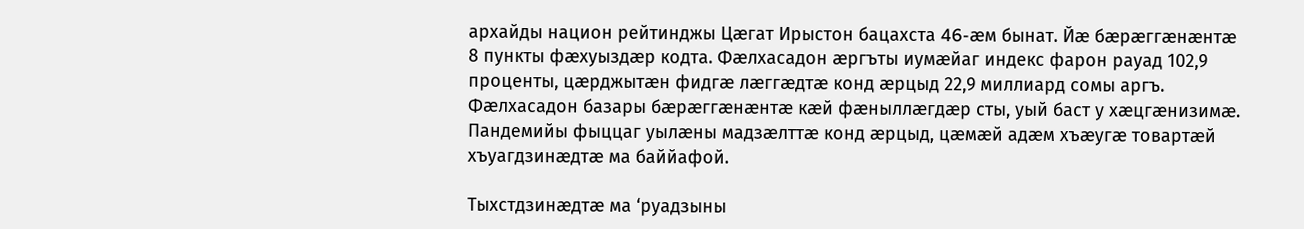архайды национ рейтинджы Цæгат Ирыстон бацахста 46-æм бынат. Йæ бæрæггæнæнтæ 8 пункты фæхуыздæр кодта. Фæлхасадон æргъты иумæйаг индекс фарон рауад 102,9 проценты, цæрджытæн фидгæ лæггæдтæ конд æрцыд 22,9 миллиард сомы аргъ. Фæлхасадон базары бæрæггæнæнтæ кæй фæныллæгдæр сты, уый баст у хæцгæнизимæ. Пандемийы фыццаг уылæны мадзæлттæ конд æрцыд, цæмæй адæм хъæугæ товартæй хъуагдзинæдтæ ма баййафой.

Тыхстдзинæдтæ ма ‘руадзыны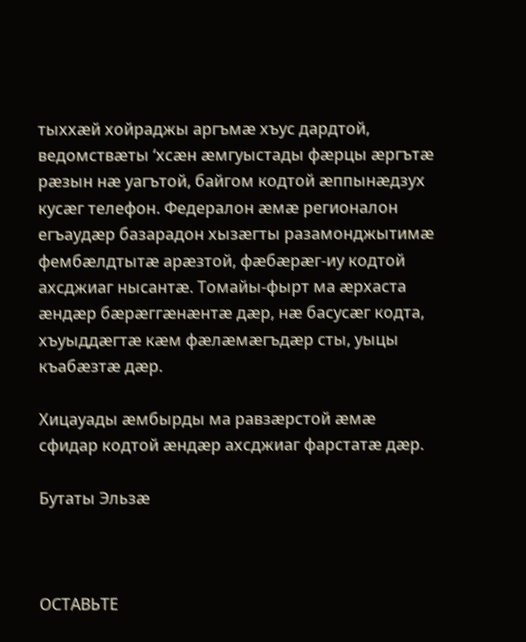тыххæй хойраджы аргъмæ хъус дардтой, ведомствæты ‘хсæн æмгуыстады фæрцы æргътæ рæзын нæ уагътой, байгом кодтой æппынæдзух кусæг телефон. Федералон æмæ регионалон егъаудæр базарадон хызæгты разамонджытимæ фембæлдтытæ арæзтой, фæбæрæг-иу кодтой ахсджиаг нысантæ. Томайы-фырт ма æрхаста æндæр бæрæггæнæнтæ дæр, нæ басусæг кодта, хъуыддæгтæ кæм фæлæмæгъдæр сты, уыцы къабæзтæ дæр.

Хицауады æмбырды ма равзæрстой æмæ сфидар кодтой æндæр ахсджиаг фарстатæ дæр.

Бутаты Эльзæ



ОСТАВЬТЕ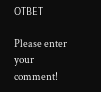ОТВЕТ

Please enter your comment!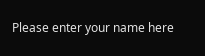Please enter your name here